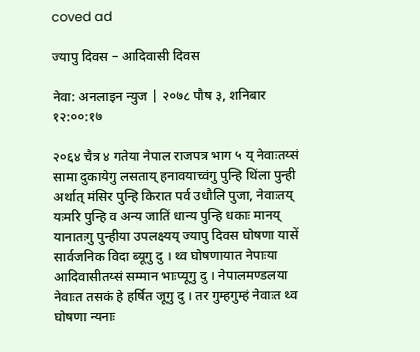coved ad

ज्यापु दिवस – आदिवासी दिवस

नेवा: अनलाइन न्युज | २०७८ पौष ३, शनिबार १२:००:१७

२०६४ चैत्र ४ गतेया नेपाल राजपत्र भाग ५ य् नेवाःतय्सं सामा दुकायेगु लसताय् हनावयाच्वंगु पुन्हि थिंला पुन्ही अर्थात् मंसिर पुन्हि किरात पर्व उधौलि पुजा, नेवाःतय् यःमरि पुन्हि व अन्य जातिं धान्य पुन्हि धकाः मानय् यानातःगु पुन्हीया उपलक्ष्यय् ज्यापु दिवस घोषणा यासें सार्वजनिक विदा ब्यूगु दु । थ्व घोषणायात नेपाःया आदिवासीतय्सं सम्मान भाःप्यूगु दु । नेपालमण्डलया नेवाःत तसकं हे हर्षित जूगु दु । तर गुम्हगुम्हं नेवाःत थ्व घोषणा न्यनाः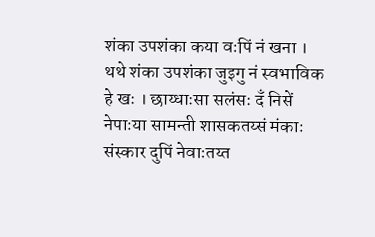शंका उपशंका कया वःपिं नं खना । थथे शंका उपशंका जुइगु नं स्वभाविक हे खः । छाय्धाःसा सलंसः दँ निसें नेपाःया सामन्ती शासकतय्सं मंकाः संस्कार दुपिं नेवाःतय्त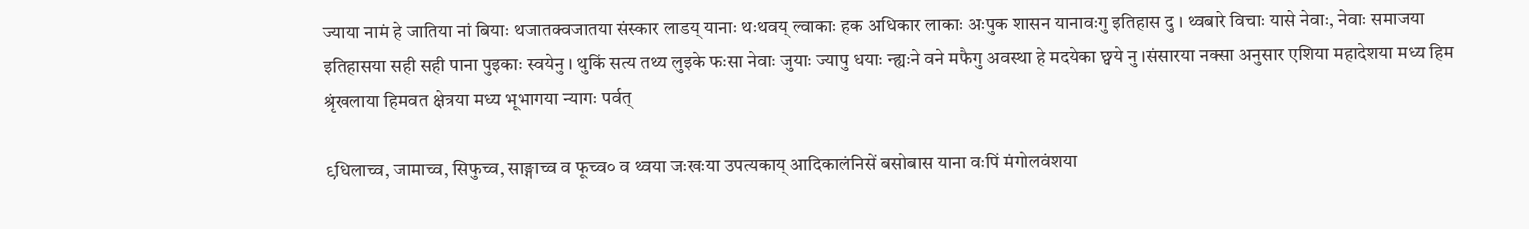ज्याया नामं हे जातिया नां बियाः थजातक्वजातया संस्कार लाडय् यानाः थःथवय् ल्वाकाः हक अधिकार लाकाः अःपुक शासन यानावःगु इतिहास दु । थ्वबारे विचाः यासे नेवाः, नेवाः समाजया इतिहासया सही सही पाना पुइकाः स्वयेनु । थुकिं सत्य तथ्य लुइके फःसा नेवाः जुयाः ज्यापु धयाः न्ह्यःने वने मफैगु अवस्था हे मदयेका छ्वये नु ।संसारया नक्सा अनुसार एशिया महादेशया मध्य हिम श्रृंखलाया हिमवत क्षेत्रया मध्य भूभागया न्यागः पर्वत्

९धिलाच्व, जामाच्व, सिफुच्व, साङ्गाच्व व फूच्व० व थ्वया जःखःया उपत्यकाय् आदिकालंनिसें बसोबास याना वःपिं मंगोलवंशया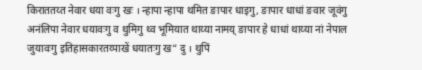किराततय्त नेवार धया वःगु खः । न्हापा न्हापा थमित ङापार धाइगु, ङापार धाधां ङवार जूवंगु अनंलिपा नेवार धयावःगु व थुमिगु थ्व भूमियात थाय्या नामय् ङापार हे धाधां थाय्या नां नेपाल जुयावःगु इतिहासकारतय्पाखें धयातःगु ख“ दु । थुपिं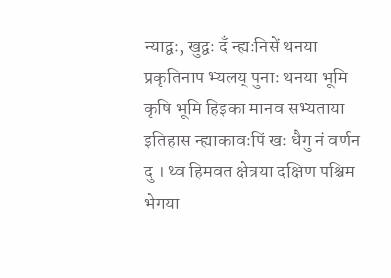न्याद्वः, खुद्वः दँ न्ह्यःनिसें थनया प्रकृतिनाप भ्यलय् पुनाः थनया भूमि कृषि भूमि हिइका मानव सभ्यताया इतिहास न्ह्याकावःपिं खः धैगु नं वर्णन दु । थ्व हिमवत क्षेत्रया दक्षिण पश्चिम भेगया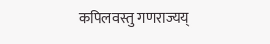कपिलवस्तु गणराज्यय्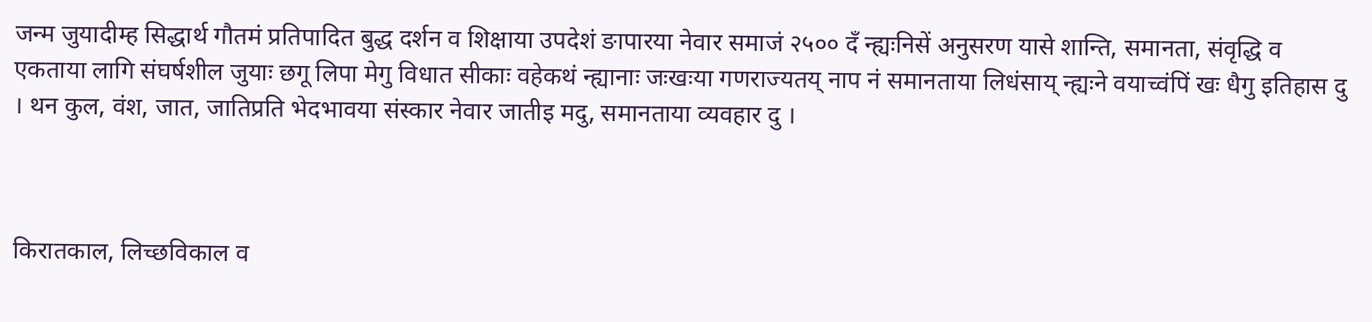जन्म जुयादीम्ह सिद्धार्थ गौतमं प्रतिपादित बुद्ध दर्शन व शिक्षाया उपदेशं ङापारया नेवार समाजं २५०० दँ न्ह्यःनिसें अनुसरण यासे शान्ति, समानता, संवृद्धि व एकताया लागि संघर्षशील जुयाः छगू लिपा मेगु विधात सीकाः वहेकथं न्ह्यानाः जःखःया गणराज्यतय् नाप नं समानताया लिधंसाय् न्ह्यःने वयाच्वंपिं खः धैगु इतिहास दु । थन कुल, वंश, जात, जातिप्रति भेदभावया संस्कार नेवार जातीइ मदु, समानताया व्यवहार दु ।



किरातकाल, लिच्छविकाल व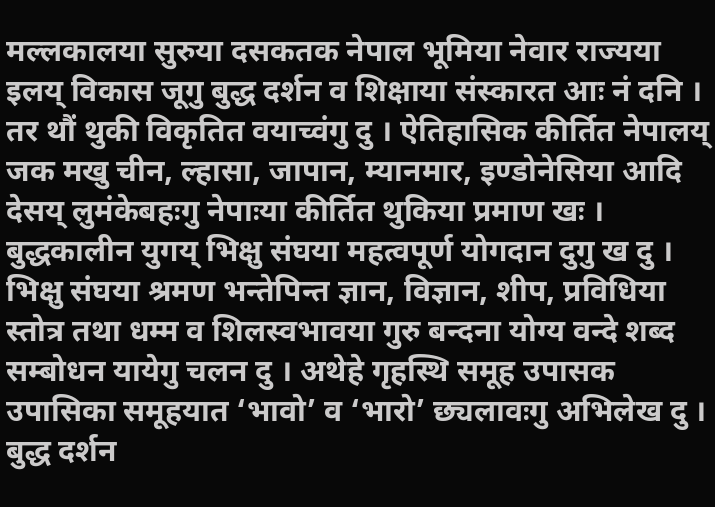मल्लकालया सुरुया दसकतक नेपाल भूमिया नेवार राज्यया इलय् विकास जूगु बुद्ध दर्शन व शिक्षाया संस्कारत आः नं दनि । तर थौं थुकी विकृतित वयाच्वंगु दु । ऐतिहासिक कीर्तित नेपालय् जक मखु चीन, ल्हासा, जापान, म्यानमार, इण्डोनेसिया आदि देसय् लुमंकेबहःगु नेपाःया कीर्तित थुकिया प्रमाण खः । बुद्धकालीन युगय् भिक्षु संघया महत्वपूर्ण योगदान दुगु ख दु । भिक्षु संघया श्रमण भन्तेपिन्त ज्ञान, विज्ञान, शीप, प्रविधिया स्तोत्र तथा धम्म व शिलस्वभावया गुरु बन्दना योग्य वन्दे शब्द सम्बोधन यायेगु चलन दु । अथेहे गृहस्थि समूह उपासक उपासिका समूहयात ‘भावो’ व ‘भारो’ छ्यलावःगु अभिलेख दु । बुद्ध दर्शन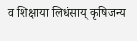व शिक्षाया लिधंसाय् कृषिजन्य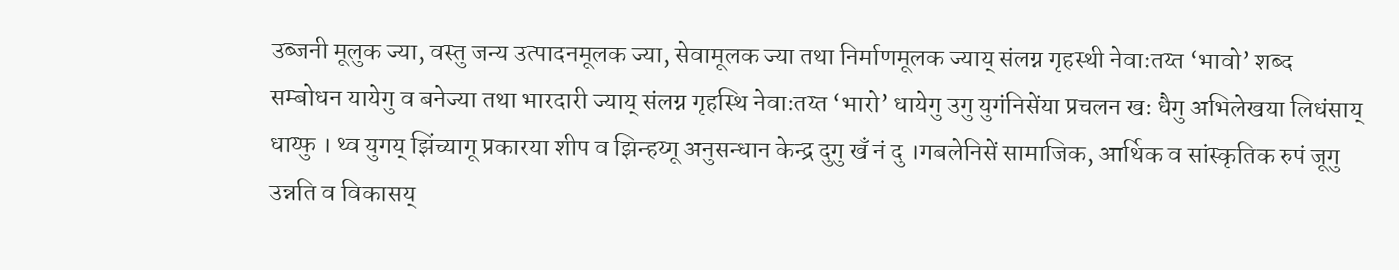उब्जनी मूलुक ज्या, वस्तु जन्य उत्पादनमूलक ज्या, सेवामूलक ज्या तथा निर्माणमूलक ज्याय् संलग्न गृहस्थी नेवाःतय्त ‘भावो’ शब्द सम्बोधन यायेगु व बनेज्या तथा भारदारी ज्याय् संलग्न गृहस्थि नेवाःतय्त ‘भारो’ धायेगु उगु युगंनिसेंया प्रचलन खः धैगु अभिलेखया लिधंसाय् धाय्फु । थ्व युगय् झिंच्यागू प्रकारया शीप व झिन्हय्गू अनुसन्धान केन्द्र दुगु खँ नं दु ।गबलेनिसें सामाजिक, आर्थिक व सांस्कृतिक रुपं जूगु उन्नति व विकासय्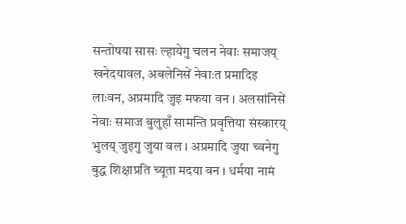सन्तोषया सासः ल्हायेगु चलन नेवाः समाजय् खनेदयावल, अबलेनिसें नेवाःत प्रमादिइ लाःवन, अप्रमादि जुइ मफया वन । अलसांनिसें नेवाः समाज बुलुहाँ सामन्ति प्रवृत्तिया संस्कारय् भुलय् जुइगु जुया वल । अप्रमादि जुया च्वनेगु बुद्ध शिक्षाप्रति च्यूता मदया वन । धर्मया नामं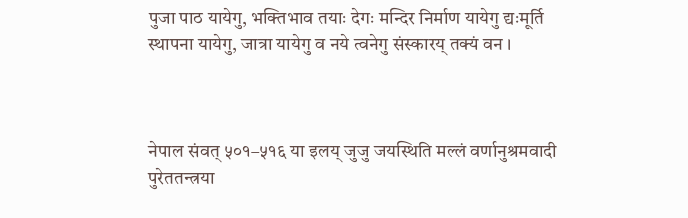पुजा पाठ यायेगु, भक्तिभाव तयाः देगः मन्दिर निर्माण यायेगु द्यःमूर्ति स्थापना यायेगु, जात्रा यायेगु व नये त्वनेगु संस्कारय् तक्यं वन ।



नेपाल संवत् ५०१–५१६ या इलय् जुजु जयस्थिति मल्लं वर्णानुश्रमवादी पुरेततन्त्रया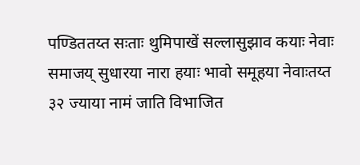पण्डिततय्त सःताः थुमिपाखें सल्लासुझाव कयाः नेवाः समाजय् सुधारया नारा हयाः भावो समूहया नेवाःतय्त ३२ ज्याया नामं जाति विभाजित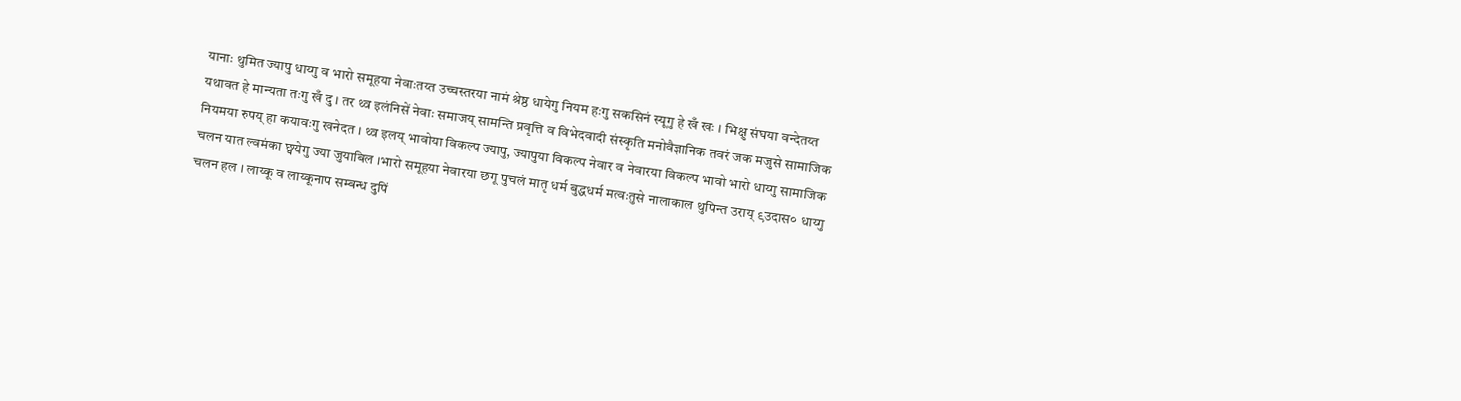यानाः थुमित ज्यापु धाय्गु व भारो समूहया नेवाःतय्त उच्चस्तरया नामं श्रेष्ठ धायेगु नियम हःगु सकसिनं स्यूगु हे खँ खः । भिक्षु संघया वन्देतय्त यथावत हे मान्यता तःगु खँ दु । तर थ्व इलंनिसें नेवाः समाजय् सामन्ति प्रवृत्ति व विभेदवादी संस्कृति मनोवैज्ञानिक तवरं जक मजुसे सामाजिक नियमया रुपय् हा कयावःगु खनेदत । थ्व इलय् भावोया विकल्प ज्यापु, ज्यापुया विकल्प नेवार व नेवारया विकल्प भावो भारो धाय्गु सामाजिक चलन यात ल्वमंका छ्वयेगु ज्या जुयाबिल ।भारो समूहया नेवारया छगू पुचलं मातृ धर्म बुद्धधर्म मत्वःतुसे नालाकाल थुपिन्त उराय् ९उदास० धाय्गु चलन हल । लाय्कू व लाय्कूनाप सम्बन्ध दुपिं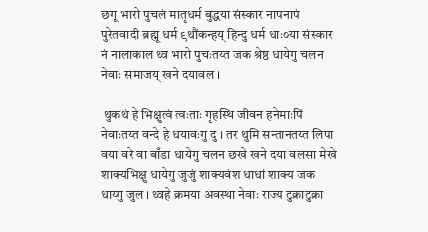छगू भारो पुचलं मातृधर्म बुद्धया संस्कार नापनापं पुरेतवादी ब्रह्मू धर्म ९थौंकन्हय् हिन्दु धर्म धाः०या संस्कार नं नालाकाल थ्व भारो पुचःतय्त जक श्रेष्ठ धायेगु चलन नेवाः समाजय् खने दयावल ।

 थुकथं हे भिक्षुत्वं त्वःताः गृहस्थि जीवन हनेमाःपिं नेवाःतय्त वन्दे हे धयावःगु दु । तर थुमि सन्तानतय्त लिपा वया वरे वा बाँडा धायेगु चलन छखे खने दया वलसा मेखे शाक्यभिक्षु धायेगु जुजुं शाक्यवंश धाधां शाक्य जक धाय्गु जुल । थ्वहे क्रमया अवस्था नेवाः राज्य टुक्राटुक्रा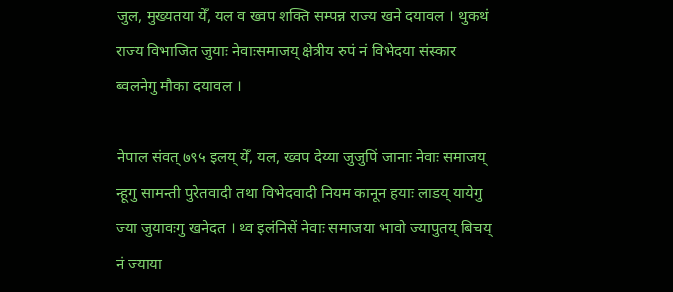जुल, मुख्यतया येँ, यल व ख्वप शक्ति सम्पन्न राज्य खने दयावल । थुकथं राज्य विभाजित जुयाः नेवाःसमाजय् क्षेत्रीय रुपं नं विभेदया संस्कार ब्वलनेगु मौका दयावल ।

नेपाल संवत् ७९५ इलय् येँ, यल, ख्वप देय्या जुजुपिं जानाः नेवाः समाजय् न्हूगु सामन्ती पुरेतवादी तथा विभेदवादी नियम कानून हयाः लाडय् यायेगु ज्या जुयावःगु खनेदत । थ्व इलंनिसें नेवाः समाजया भावो ज्यापुतय् बिचय् नं ज्याया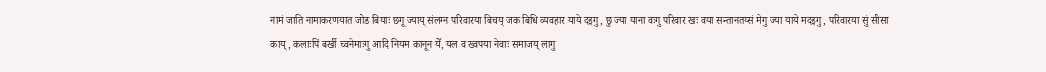नामं जाति नामाकरणयात जोड बियाः छगू ज्याय् संलग्न परिवारया बिचय् जक बिधि व्यवहार याये दइगु, छु ज्या याना वःगु परिवार खः वया सन्तानतय्सं मेगु ज्या याये मदइगु, परिवारया सुं सीसा काय्, कलाःपिं बर्खी च्वनेमाःगु आदि नियम कानून येँ, यल व ख्वपया नेवाः समाजय् लागु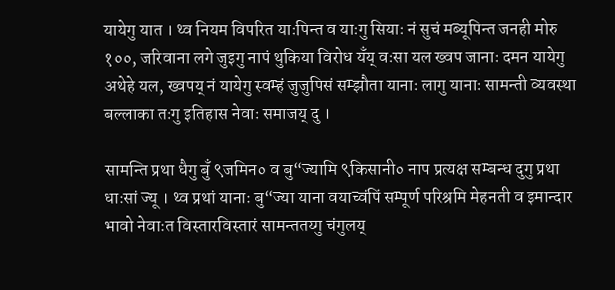यायेगु यात । थ्व नियम विपरित याःपिन्त व याःगु सियाः नं सुचं मब्यूपिन्त जनही मोरु १००, जरिवाना लगे जुइगु नापं थुकिया विरोध यँय् वःसा यल ख्वप जानाः दमन यायेगु अथेहे यल, ख्वपय् नं यायेगु स्वम्हं जुजुपिसं सम्झौता यानाः लागु यानाः सामन्ती व्यवस्था बल्लाका तःगु इतिहास नेवाः समाजय् दु ।

सामन्ति प्रथा धैगु बुँ ९जमिन० व बु“ज्यामि ९किसानी० नाप प्रत्यक्ष सम्बन्ध दुगु प्रथा धाःसां ज्यू । थ्व प्रथां यानाः बु“ज्या याना वयाच्वंपिं सम्पूर्ण परिश्रमि मेहनती व इमान्दार भावो नेवाःत विस्तारविस्तारं सामन्ततय्गु चंगुलय्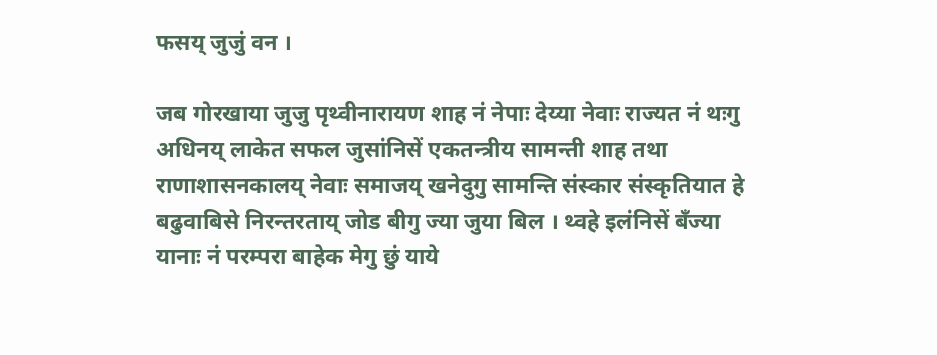फसय् जुजुं वन ।

जब गोरखाया जुजु पृथ्वीनारायण शाह नं नेपाः देय्या नेवाः राज्यत नं थःगु अधिनय् लाकेत सफल जुसांनिसें एकतन्त्रीय सामन्ती शाह तथा राणाशासनकालय् नेवाः समाजय् खनेदुगु सामन्ति संस्कार संस्कृतियात हे बढुवाबिसे निरन्तरताय् जोड बीगु ज्या जुया बिल । थ्वहे इलंनिसें बँज्या यानाः नं परम्परा बाहेक मेगु छुं याये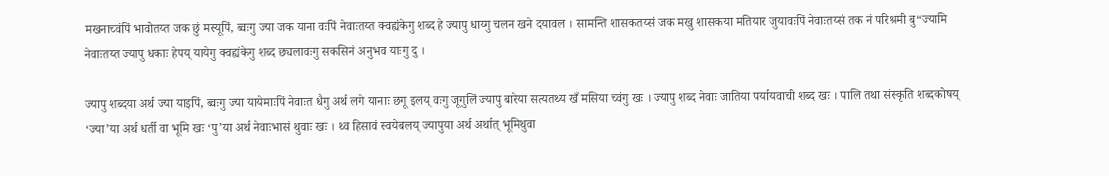मखनाच्वंपिं भावोतय्त जक छुं मस्यूपिं, ब्वःगु ज्या जक याना वःपिं नेवाःतय्त क्वह्यंकेगु शब्द हे ज्यापु धाय्गु चलन खने दयावल । सामन्ति शासकतय्सं जक मखु शासकया मतियार जुयावःपिं नेवाःतय्सं तक नं परिश्रमी बु“ज्यामि नेवाःतय्त ज्यापु धकाः हेपय् यायेगु क्वह्यंकेगु शब्द छ्यलावःगु सकसिनं अनुभव याःगु दु ।

ज्यापु शब्दया अर्थ ज्या याइपिं, ब्वःगु ज्या यायेमाःपिं नेवाःत धैगु अर्थ लगे यानाः छगू इलय् वःगु जूगुलिं ज्यापु बारेया सत्यतथ्य खँ मसिया च्वंगु खः । ज्यापु शब्द नेवाः जातिया पर्यायवाची शब्द खः । पालि तथा संस्कृति शब्दकोषय् ‘ज्या’या अर्थ धर्ती वा भूमि खः ‘पु’या अर्थ नेवाःभासं थुवाः खः । थ्व हिसावं स्वयेबलय् ज्यापुया अर्थ अर्थात् भूमिथुवा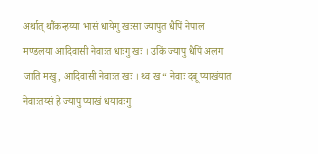अर्थात् थौंकन्हय्या भासं धायेगु खःसा ज्यापुत धैपिं नेपाल मण्डलया आदिवासी नेवाःत धाःगु खः । उकिं ज्यापु धैपिं अलग जाति मखु, आदिवासी नेवाःत खः । थ्व ख“ नेवाः दबू प्याखंयात नेवाःतय्सं हे ज्यापु प्याखं धयावःगु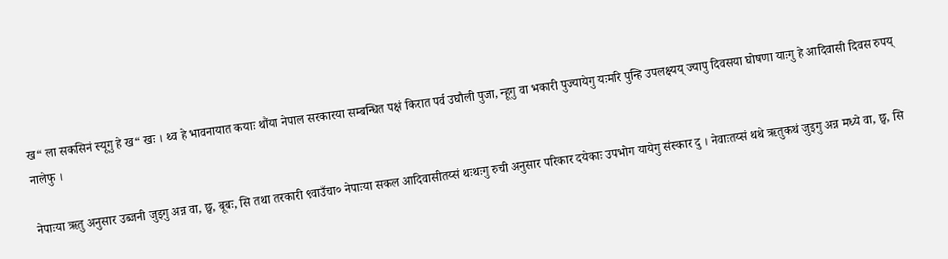ख“ ला सकसिनं स्यूगु हे ख“ खः । थ्व हे भावनायात कयाः थौंया नेपाल सरकारया सम्बन्धित पक्षं किरात पर्व उघौली पुजा, न्हूगु वा भकारी पुज्यायेगु यःमरि पुन्हि उपलक्ष्यय् ज्यापु दिवसया घोषणा याःगु हे आदिवासी दिवस रुपय् नालेफु ।

नेपाःया ऋतु अनुसार उब्जनी जुइगु अन्न वा, छ्व, बूबः, सि तथा तरकारी ९वाउँचा० नेपाःया सकल आदिवासीतय्सं थःथःगु रुची अनुसार परिकार दयेकाः उपभोग यायेगु संस्कार दु । नेवाःतय्सं थथे ऋतुकथं जुइगु अन्न मध्ये वा, छ्व, सि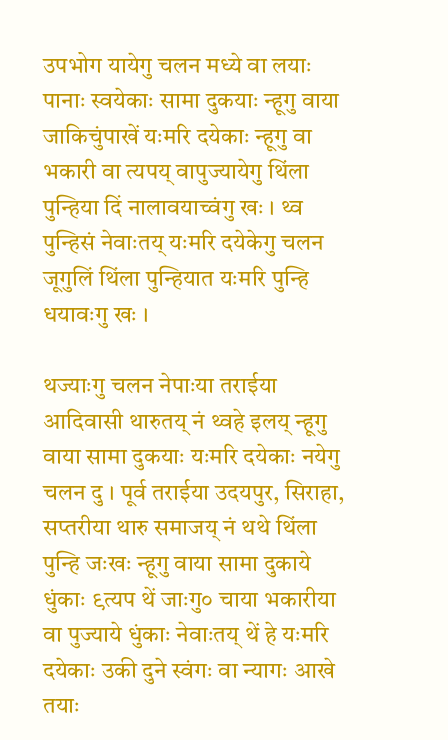उपभोग यायेगु चलन मध्ये वा लयाः पानाः स्वयेकाः सामा दुकयाः न्हूगु वाया जाकिचुंपाखें यःमरि दयेकाः न्हूगु वा भकारी वा त्यपय् वापुज्यायेगु थिंला पुन्हिया दिं नालावयाच्वंगु खः । थ्व पुन्हिसं नेवाःतय् यःमरि दयेकेगु चलन जूगुलिं थिंला पुन्हियात यःमरि पुन्हि धयावःगु खः ।

थज्याःगु चलन नेपाःया तराईया आदिवासी थारुतय् नं थ्वहे इलय् न्हूगु वाया सामा दुकयाः यःमरि दयेकाः नयेगु चलन दु । पूर्व तराईया उदयपुर, सिराहा, सप्तरीया थारु समाजय् नं थथे थिंला पुन्हि जःखः न्हूगु वाया सामा दुकाये धुंकाः ९त्यप थें जाःगु० चाया भकारीया वा पुज्याये धुंकाः नेवाःतय् थें हे यःमरि दयेकाः उकी दुने स्वंगः वा न्यागः आखे तयाः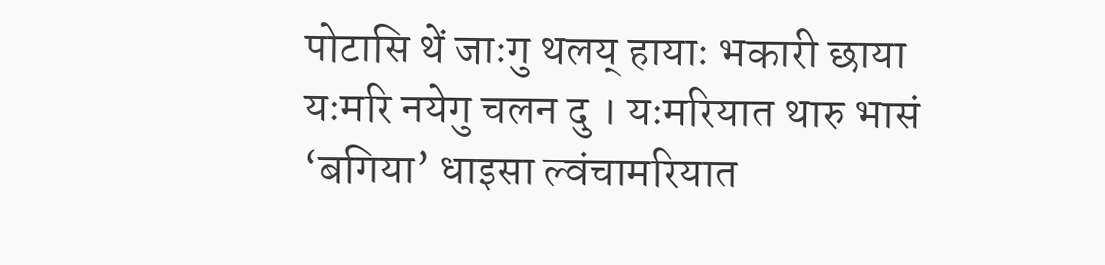पोटासि थें जाःगु थलय् हायाः भकारी छाया यःमरि नयेगु चलन दु । यःमरियात थारु भासं ‘बगिया’ धाइसा ल्वंचामरियात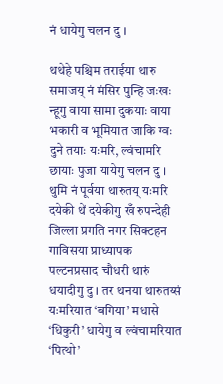नं धायेगु चलन दु ।

थथेहे पश्चिम तराईया थारु समाजय् नं मंसिर पुन्हि जःखः न्हूगु वाया सामा दुकयाः वाया भकारी व भूमियात जाकि ग्वः दुने तयाः यःमरि, ल्वंचामरि छायाः पुजा यायेगु चलन दु । थुमि नं पूर्वया थारुतय् यःमरि दयेकी थें दयेकीगु खँ रुपन्देही जिल्ला प्रगति नगर सिक्टहन गाविसया प्राध्यापक पल्टनप्रसाद चौधरी थारुं धयादीगु दु । तर थनया थारुतय्सं यःमरियात ‘बगिया’ मधासे ‘धिकुरी’ धायेगु व ल्वंचामरियात ‘पित्थो’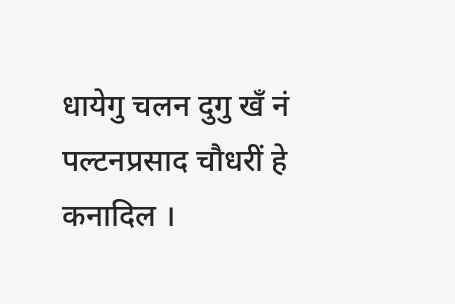धायेगु चलन दुगु खँ नं पल्टनप्रसाद चौधरीं हे कनादिल ।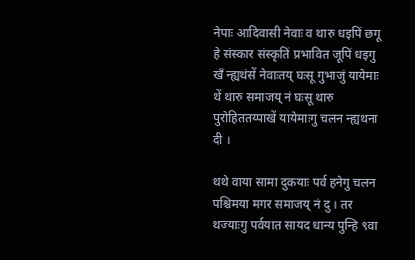नेपाः आदिवासी नेवाः व थारु धइपिं छगू हे संस्कार संस्कृतिं प्रभावित जूपिं धइगु खँ न्ह्यथंसें नेवाःतय् घःसू गुभाजुं यायेमाः थें थारु समाजय् नं घःसू थारु पुरोहिततय्पाखें यायेमाःगु चलन न्ह्यथना दी ।

थथे वाया सामा दुकयाः पर्व हनेगु चलन पश्चिमया मगर समाजय् नं दु । तर थज्याःगु पर्वयात सायद धान्य पुन्हि ९वा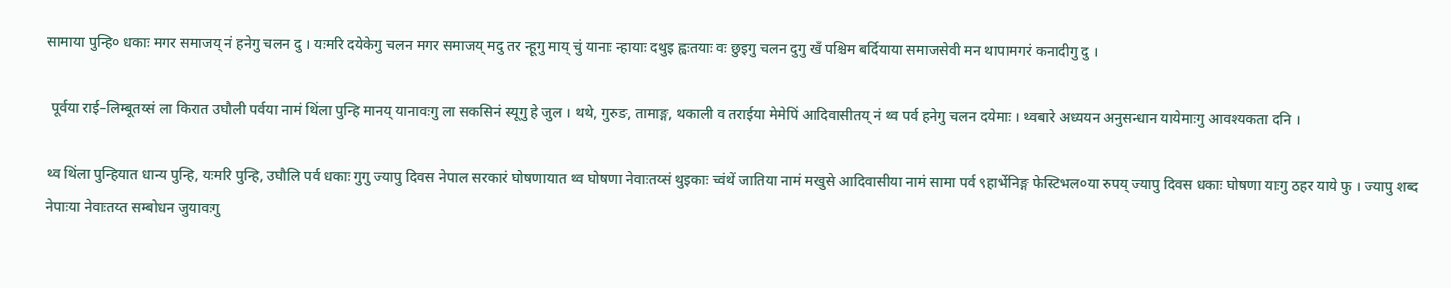सामाया पुन्हि० धकाः मगर समाजय् नं हनेगु चलन दु । यःमरि दयेकेगु चलन मगर समाजय् मदु तर न्हूगु माय् चुं यानाः न्हायाः दथुइ ह्वःतयाः वः छुइगु चलन दुगु खँ पश्चिम बर्दियाया समाजसेवी मन थापामगरं कनादीगु दु ।

 पूर्वया राई–लिम्बूतय्सं ला किरात उघौली पर्वया नामं थिंला पुन्हि मानय् यानावःगु ला सकसिनं स्यूगु हे जुल । थथे, गुरुङ, तामाङ्ग, थकाली व तराईया मेमेपिं आदिवासीतय् नं थ्व पर्व हनेगु चलन दयेमाः । थ्वबारे अध्ययन अनुसन्धान यायेमाःगु आवश्यकता दनि ।

थ्व थिंला पुन्हियात धान्य पुन्हि, यःमरि पुन्हि, उघौलि पर्व धकाः गुगु ज्यापु दिवस नेपाल सरकारं घोषणायात थ्व घोषणा नेवाःतय्सं थुइकाः च्वंथें जातिया नामं मखुसे आदिवासीया नामं सामा पर्व ९हार्भेनिङ्ग फेस्टिभल०या रुपय् ज्यापु दिवस धकाः घोषणा याःगु ठहर याये फु । ज्यापु शब्द नेपाःया नेवाःतय्त सम्बोधन जुयावःगु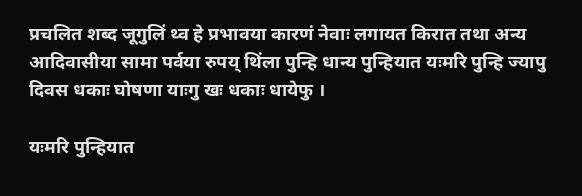प्रचलित शब्द जूगुलिं थ्व हे प्रभावया कारणं नेवाः लगायत किरात तथा अन्य आदिवासीया सामा पर्वया रुपय् थिंला पुन्हि धान्य पुन्हियात यःमरि पुन्हि ज्यापु दिवस धकाः घोषणा याःगु खः धकाः धायेफु ।

यःमरि पुन्हियात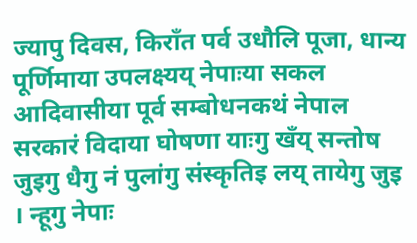ज्यापु दिवस, किराँत पर्व उधौलि पूजा, धान्य पूर्णिमाया उपलक्ष्यय् नेपाःया सकल आदिवासीया पूर्व सम्बोधनकथं नेपाल सरकारं विदाया घोषणा याःगु खँय् सन्तोष जुइगु धैगु नं पुलांगु संस्कृतिइ लय् तायेगु जुइ । न्हूगु नेपाः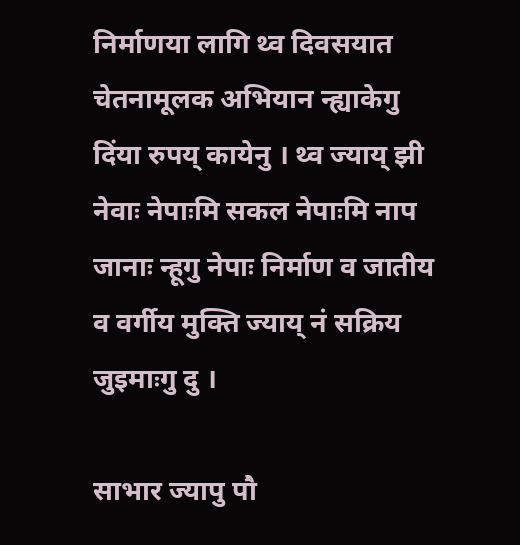निर्माणया लागि थ्व दिवसयात चेतनामूलक अभियान न्ह्याकेगु दिंया रुपय् कायेनु । थ्व ज्याय् झी नेवाः नेपाःमि सकल नेपाःमि नाप जानाः न्हूगु नेपाः निर्माण व जातीय व वर्गीय मुक्ति ज्याय् नं सक्रिय जुइमाःगु दु ।

साभार ज्यापु पौ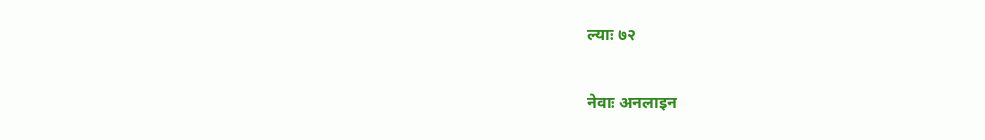ल्याः ७२

नेवाः अनलाइन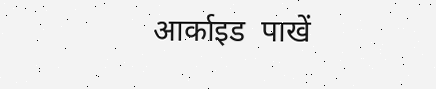आर्काइड  पाखें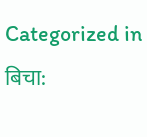Categorized in बिचा: